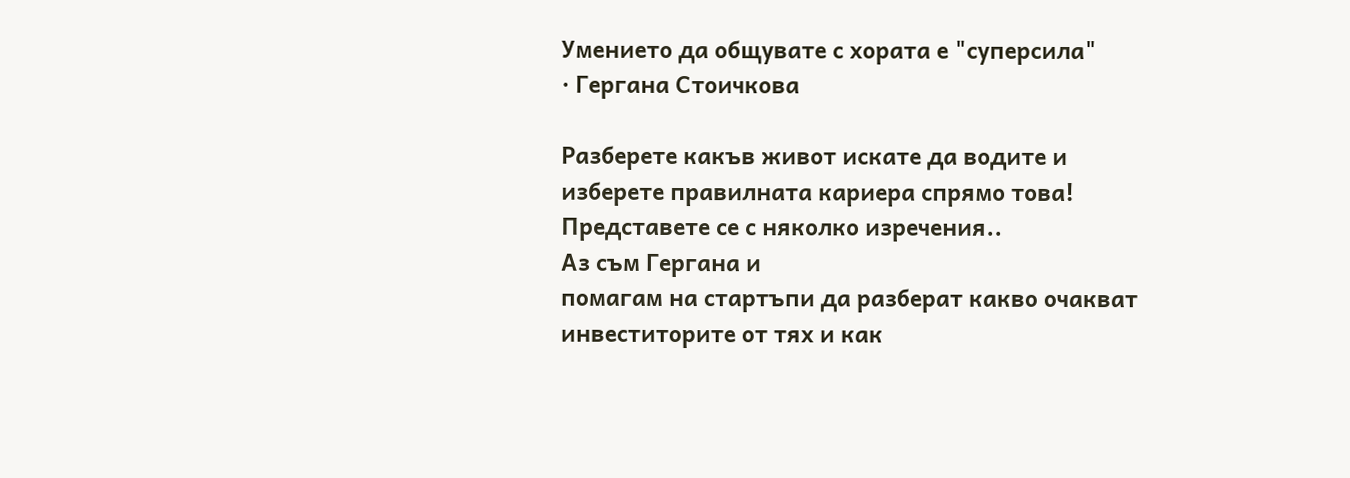Умението да общувате с хората е "суперсила"
· Гергана Стоичкова

Разберете какъв живот искате да водите и изберете правилната кариера спрямо това!
Представете се с няколко изречения..
Аз съм Гергана и
помагам на стартъпи да разберат какво очакват инвеститорите от тях и как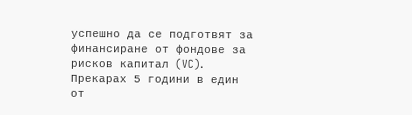успешно да се подготвят за финансиране от фондове за рисков капитал (VC).
Прекарах 5 години в един от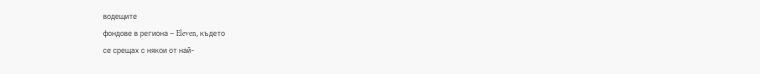водещите
фондове в региона – Eleven, където
се срещах с някои от най-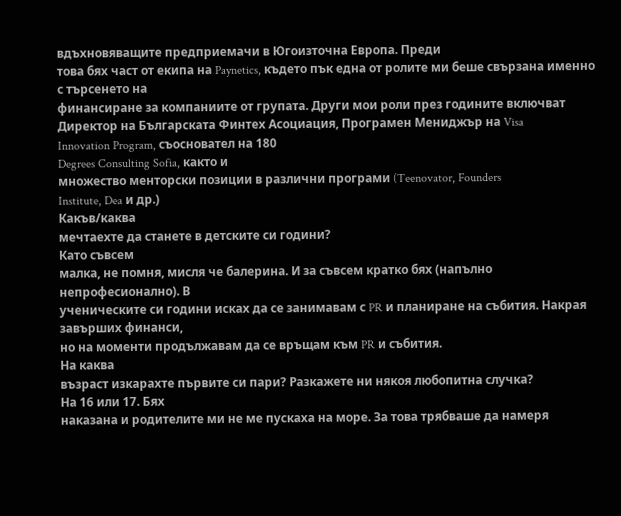вдъхновяващите предприемачи в Югоизточна Европа. Преди
това бях част от екипа на Paynetics, където пък една от ролите ми беше свързана именно с търсенето на
финансиране за компаниите от групата. Други мои роли през годините включват
Директор на Българската Финтех Асоциация, Програмен Мениджър на Visa
Innovation Program, съосновател на 180
Degrees Consulting Sofia, както и
множество менторски позиции в различни програми (Teenovator, Founders
Institute, Dea и др.)
Какъв/каква
мечтаехте да станете в детските си години?
Като съвсем
малка, не помня, мисля че балерина. И за съвсем кратко бях (напълно
непрофесионално). В
ученическите си години исках да се занимавам с PR и планиране на събития. Накрая завърших финанси,
но на моменти продължавам да се връщам към PR и събития.
На каква
възраст изкарахте първите си пари? Разкажете ни някоя любопитна случка?
На 16 или 17. Бях
наказана и родителите ми не ме пускаха на море. За това трябваше да намеря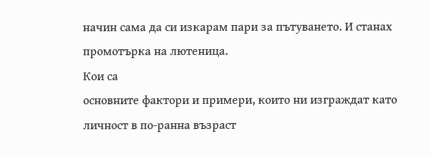начин сама да си изкарам пари за пътуването. И станах промотърка на лютеница.
Кои са
основните фактори и примери, които ни изграждат като личност в по-ранна възраст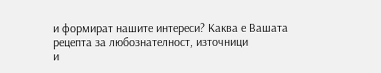и формират нашите интереси? Каква е Вашата рецепта за любознателност, източници
и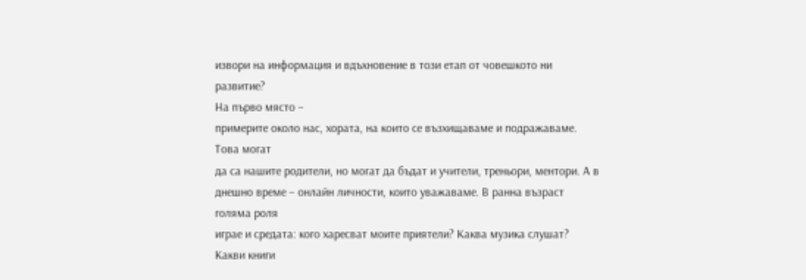извори на информация и вдъхновение в този етап от човешкото ни развитие?
На първо място –
примерите около нас, хората, на които се възхищаваме и подражаваме. Това могат
да са нашите родители, но могат да бъдат и учители, треньори, ментори. А в
днешно време – онлайн личности, които уважаваме. В ранна възраст голяма роля
играе и средата: кого харесват моите приятели? Каква музика слушат? Какви книги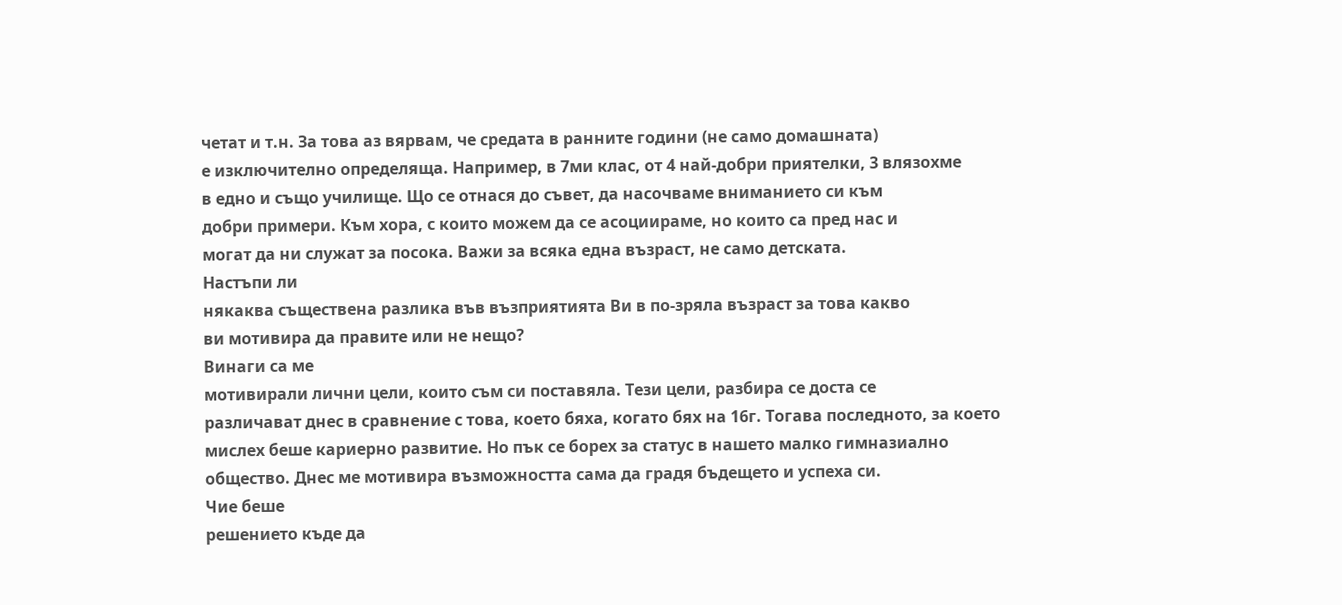четат и т.н. За това аз вярвам, че средата в ранните години (не само домашната)
е изключително определяща. Например, в 7ми клас, от 4 най-добри приятелки, 3 влязохме
в едно и също училище. Що се отнася до съвет, да насочваме вниманието си към
добри примери. Към хора, с които можем да се асоциираме, но които са пред нас и
могат да ни служат за посока. Важи за всяка една възраст, не само детската.
Настъпи ли
някаква съществена разлика във възприятията Ви в по-зряла възраст за това какво
ви мотивира да правите или не нещо?
Винаги са ме
мотивирали лични цели, които съм си поставяла. Тези цели, разбира се доста се
различават днес в сравнение с това, което бяха, когато бях на 16г. Тогава последното, за което
мислех беше кариерно развитие. Но пък се борех за статус в нашето малко гимназиално
общество. Днес ме мотивира възможността сама да градя бъдещето и успеха си.
Чие беше
решението къде да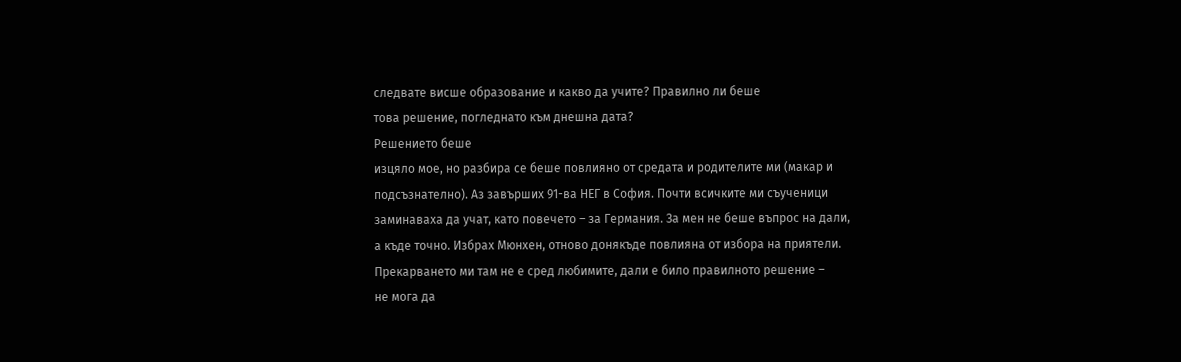следвате висше образование и какво да учите? Правилно ли беше
това решение, погледнато към днешна дата?
Решението беше
изцяло мое, но разбира се беше повлияно от средата и родителите ми (макар и
подсъзнателно). Аз завърших 91-ва НЕГ в София. Почти всичките ми съученици
заминаваха да учат, като повечето – за Германия. За мен не беше въпрос на дали,
а къде точно. Избрах Мюнхен, отново донякъде повлияна от избора на приятели.
Прекарването ми там не е сред любимите, дали е било правилното решение –
не мога да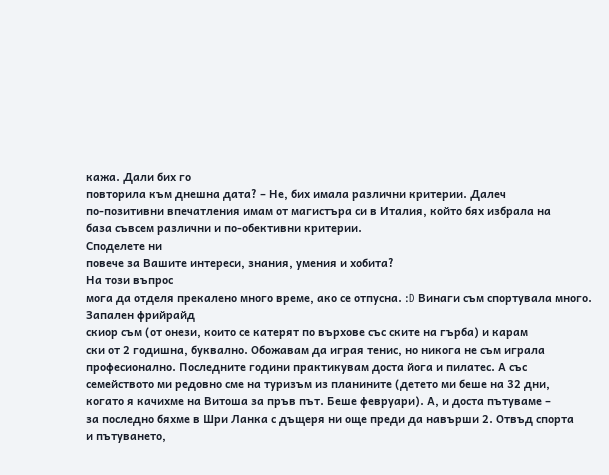кажа. Дали бих го
повторила към днешна дата? – Не, бих имала различни критерии. Далеч
по-позитивни впечатления имам от магистъра си в Италия, който бях избрала на
база съвсем различни и по-обективни критерии.
Споделете ни
повече за Вашите интереси, знания, умения и хобита?
На този въпрос
мога да отделя прекалено много време, ако се отпусна. :D Винаги съм спортувала много. Запален фрийрайд
скиор съм (от онези, които се катерят по върхове със ските на гърба) и карам
ски от 2 годишна, буквално. Обожавам да играя тенис, но никога не съм играла
професионално. Последните години практикувам доста йога и пилатес. А със
семейството ми редовно сме на туризъм из планините (детето ми беше на 32 дни,
когато я качихме на Витоша за пръв път. Беше февруари). А, и доста пътуваме –
за последно бяхме в Шри Ланка с дъщеря ни още преди да навърши 2. Отвъд спорта
и пътуването,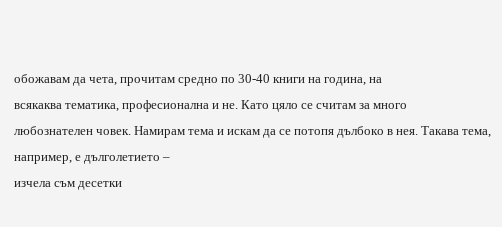обожавам да чета, прочитам средно по 30-40 книги на година, на
всякаква тематика, професионална и не. Като цяло се считам за много
любознателен човек. Намирам тема и искам да се потопя дълбоко в нея. Такава тема, например, е дълголетието –
изчела съм десетки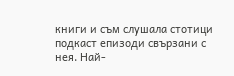книги и съм слушала стотици подкаст епизоди свързани с нея. Най-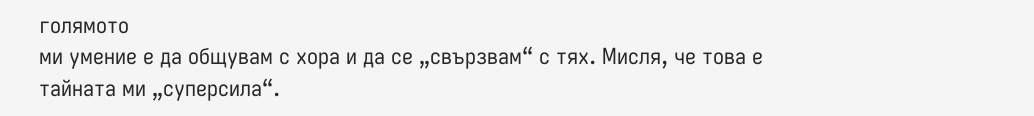голямото
ми умение е да общувам с хора и да се „свързвам“ с тях. Мисля, че това е
тайната ми „суперсила“.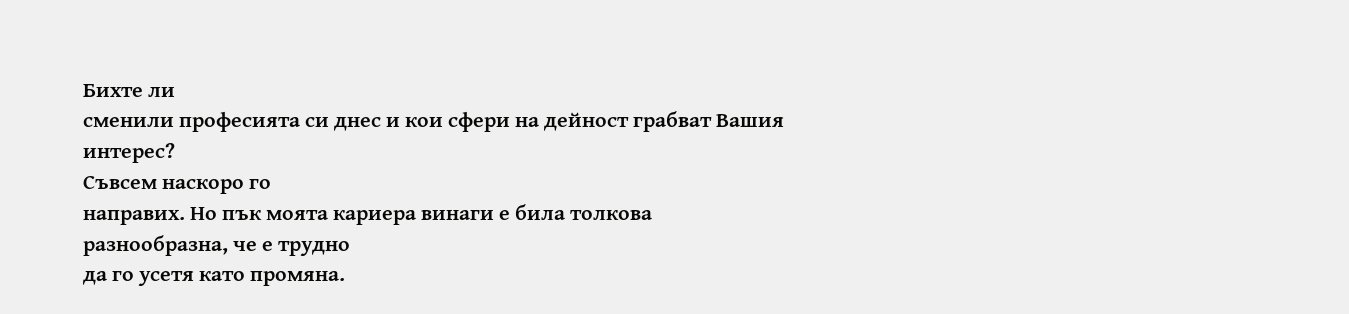Бихте ли
сменили професията си днес и кои сфери на дейност грабват Вашия интерес?
Съвсем наскоро го
направих. Но пък моята кариера винаги е била толкова разнообразна, че е трудно
да го усетя като промяна.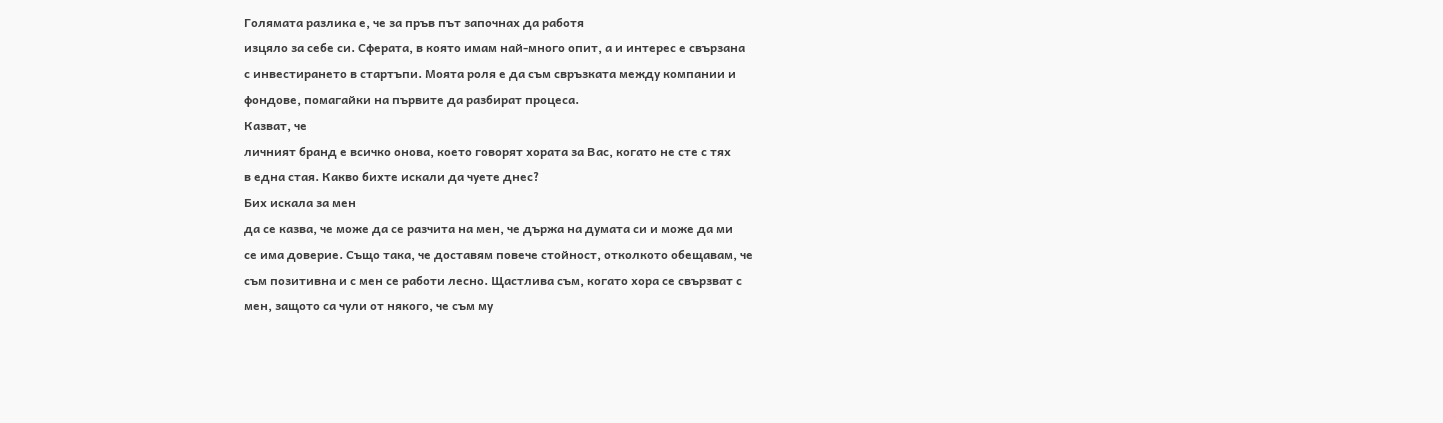Голямата разлика е, че за пръв път започнах да работя
изцяло за себе си. Сферата, в която имам най-много опит, а и интерес е свързана
с инвестирането в стартъпи. Моята роля е да съм свръзката между компании и
фондове, помагайки на първите да разбират процеса.
Казват, че
личният бранд е всичко онова, което говорят хората за Вас, когато не сте с тях
в една стая. Какво бихте искали да чуете днес?
Бих искала за мен
да се казва, че може да се разчита на мен, че държа на думата си и може да ми
се има доверие. Също така, че доставям повече стойност, отколкото обещавам, че
съм позитивна и с мен се работи лесно. Щастлива съм, когато хора се свързват с
мен, защото са чули от някого, че съм му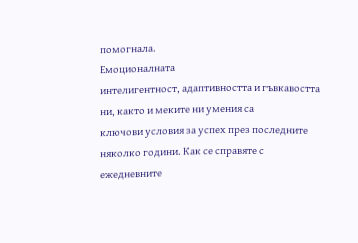помогнала.
Емоционалната
интелигентност, адаптивността и гъвкавостта ни, както и меките ни умения са
ключови условия за успех през последните няколко години. Как се справяте с
ежедневните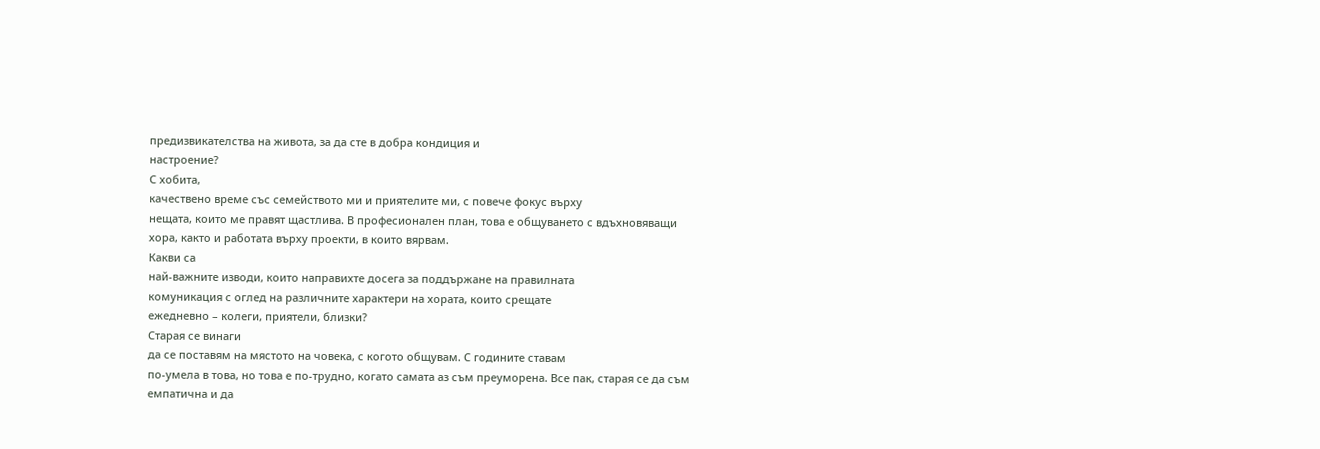предизвикателства на живота, за да сте в добра кондиция и
настроение?
С хобита,
качествено време със семейството ми и приятелите ми, с повече фокус върху
нещата, които ме правят щастлива. В професионален план, това е общуването с вдъхновяващи
хора, както и работата върху проекти, в които вярвам.
Какви са
най-важните изводи, които направихте досега за поддържане на правилната
комуникация с оглед на различните характери на хората, които срещате
ежедневно – колеги, приятели, близки?
Старая се винаги
да се поставям на мястото на човека, с когото общувам. С годините ставам
по-умела в това, но това е по-трудно, когато самата аз съм преуморена. Все пак, старая се да съм емпатична и да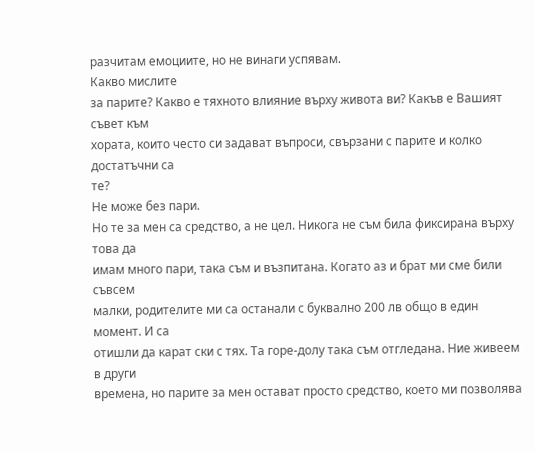разчитам емоциите, но не винаги успявам.
Какво мислите
за парите? Какво е тяхното влияние върху живота ви? Какъв е Вашият съвет към
хората, които често си задават въпроси, свързани с парите и колко достатъчни са
те?
Не може без пари.
Но те за мен са средство, а не цел. Никога не съм била фиксирана върху това да
имам много пари, така съм и възпитана. Когато аз и брат ми сме били съвсем
малки, родителите ми са останали с буквално 200 лв общо в един момент. И са
отишли да карат ски с тях. Та горе-долу така съм отгледана. Ние живеем в други
времена, но парите за мен остават просто средство, което ми позволява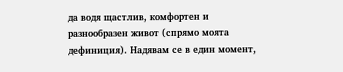да водя щастлив, комфортен и
разнообразен живот (спрямо моята дефиниция). Надявам се в един момент,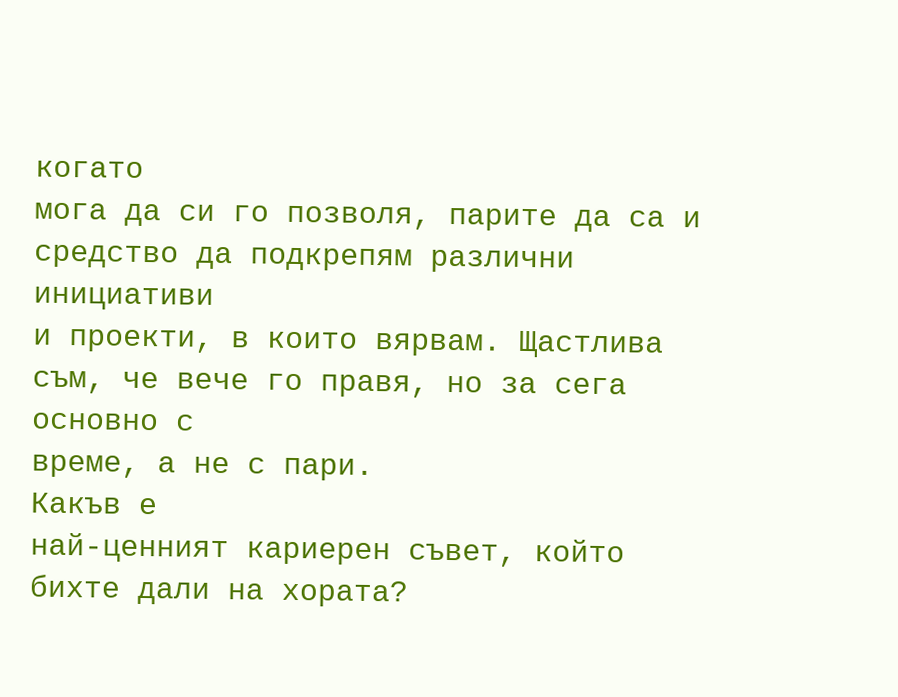когато
мога да си го позволя, парите да са и средство да подкрепям различни инициативи
и проекти, в които вярвам. Щастлива съм, че вече го правя, но за сега основно с
време, а не с пари.
Какъв е
най-ценният кариерен съвет, който бихте дали на хората?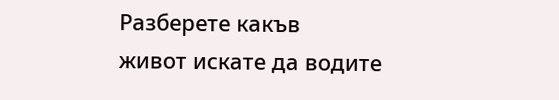Разберете какъв
живот искате да водите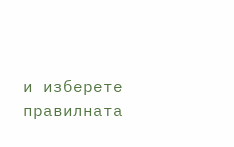и изберете правилната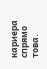кариера спрямо това.